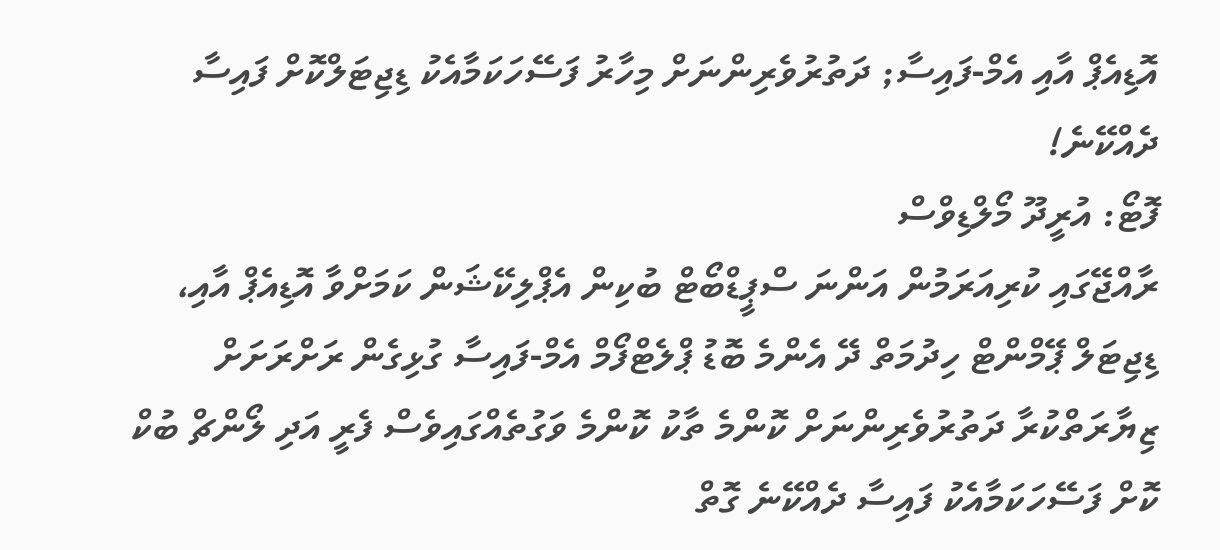އޮޑިއެޕް އާއި އެމް-ފައިސާ; ދަތުރުވެރިންނަށް މިހާރު ފަސޭހަކަމާއެކު ޑިޖިޓަލްކޮށް ފައިސާ ދެއްކޭނެ!
ފޮޓޯ: އުރީދޫ މޯލްޑިވްސް
ރާއްޖޭގައި ކުރިއަރަމުން އަންނަ ސްޕީޑްބޯޓް ބުކިން އެޕްލިކޭޝަން ކަމަށްވާ އޮޑިއެޕް އާއި، ޑިޖިޓަލް ޕޭމްންޓް ހިދުމަތް ދޭ އެންމެ ބޮޑު ޕްލެޓްފޯމް އެމް-ފައިސާ ގުޅިގެން ރަށްރަށަށް ޒިޔާރަތްކުރާ ދަތުރުވެރިންނަށް ކޮންމެ ތާކު ކޮންމެ ވަގުތެއްގައިވެސް ފެރީ އަދި ލޯންޗް ބުކް ކޮށް ފަސޭހަކަމާއެކު ފައިސާ ދެއްކޭނެ ގޮތް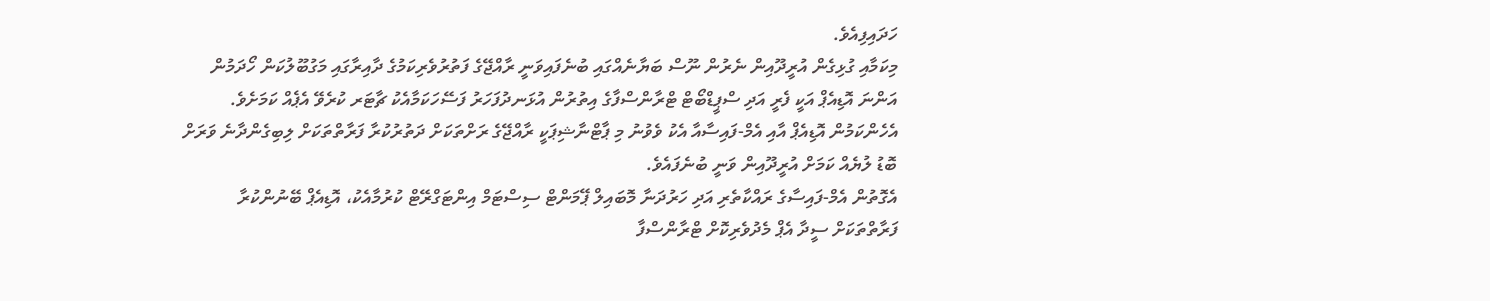ހަދައިފިއެވެ.
މިކަމާއި ގުޅިގެން އުރީދޫއިން ނެރުން ނޫސް ބަޔާނެއްގައި ބުނެފައިވަނީ ރާއްޖޭގެ ފަތުރުވެރިކަމުގެ ދާއިރާގައި މަގުބޫލުކަން ހޯދަމުން އަންނަ އޮޑިއެޕް އަކީ ފެރީ އަދި ސްޕީޑްބޯޓް ޓްރާންސްފާގެ އިތުރުން އުޅަނދުފަހަރު ފަސޭހަކަމާއެކު ޗާޓަރ ކުރެވޭ އެޕެއް ކަމަށެވެ.
އެހެންކަމުން އޮޑިއެޕް އާއި އެމް-ފައިސާއާ އެކު ވެވުނު މި ޕާޓްނާޝިޕަކީ ރާއްޖޭގެ ރަށްތަކަށް ދަތުރުކުރާ ފަރާތްތަކަށް ލިބިގެންދާނެ ވަރަށް ބޮޑު ލުޔެއް ކަމަށް އުރީދޫއިން ވަނީ ބުނެފައެވެ.
އެގޮތުން އެމް-ފައިސާގެ ރައްކާތެރި އަދި ހަރުދަނާ މޮބައިލް ޕޭމަންޓް ސިސްޓަމް އިންޓަގްރޭޓް ކުރުމާއެކު، އޮޑިއެޕް ބޭނުންކުރާ ފަރާތްތަކަށް ސީދާ އެޕް މެދުވެރިކޮށް ޓްރާންސްފާ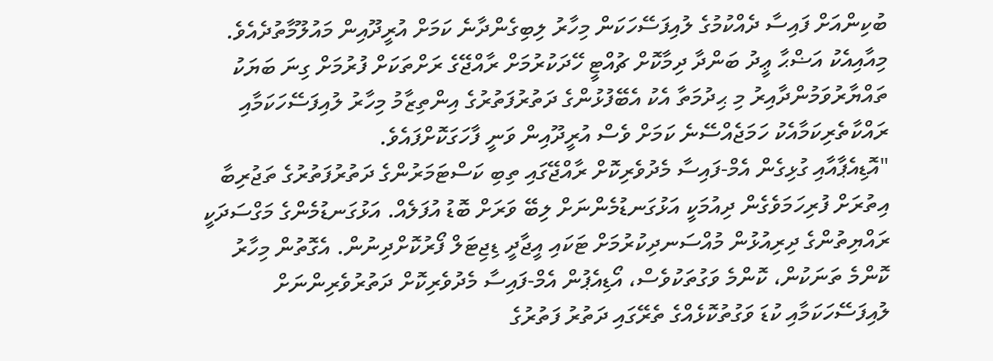ބުކިންއަށް ފައިސާ ދެއްކުމުގެ ލުއިފަސޭހަކަން މިހާރު ލިބިގެންދާނެ ކަމަށް އުރީދޫއިން މައުލޫމާތުދެއެވެ.
މިއާއިއެކު އަޟްޙާ ޢީދު ބަންދާ ދިމާކޮށް ޗުއްޓީ ހޭދަކުރުމަށް ރާއްޖޭގެ ރަށްތަކަށް ފުރުމަށް ގިނަ ބަޔަކު ތައްޔާރުވަމުންދާއިރު މި ޙިދުމަތާ އެކު އެބޭފުޅުންގެ ދަތުރުފަތުރުގެ އިންތިޒާމު މިހާރު ލުއިފަސޭހަކަމާއި ރައްކާތެރިކަމާއެކު ހަމަޖެއްސޭނެ ކަމަށް ވެސް އުރީދޫއިން ވަނީ ފާހަގަކޮށްފައެވެ.
"އޮޑިއެޕާއާއި ގުޅިގެން އެމް-ފައިސާ މެދުވެރިކޮށް ރާއްޖޭގައި ތިބި ކަސްޓަމަރުންގެ ދަތުރުފަތުރުގެ ތަޖުރިބާ އިތުރަށް ފުރިހަމަވެގެން ދިއުމަކީ އަޅުގަނޑުމެންނަށް ލިބޭ ވަރަށް ބޮޑު އުފަލެއް. އަޅުގަނޑުމެންގެ މަގްސަދަކީ ރައްޔިތުންގެ ދިރިއުޅުން މުއްސަނދިކުރުމަށް ޓަކައި އީޖާދީ ޑިޖިޓަލް ފޯރުކޮށްދިނުން. އެގޮތުން މިހާރު ކޮންމެ ތަނަކުން، ކޮންމެ ވަގުތަކުވެސް، އޯޑިއެޕުން އެމް-ފައިސާ މެދުވެރިކޮށް ދަތުރުވެރިންނަށް ލުއިފަސޭހަކަމާއި ކުޑަ ވަގުތުކޮޅެއްގެ ތެރޭގައި ދަތުރު ފަތުރުގެ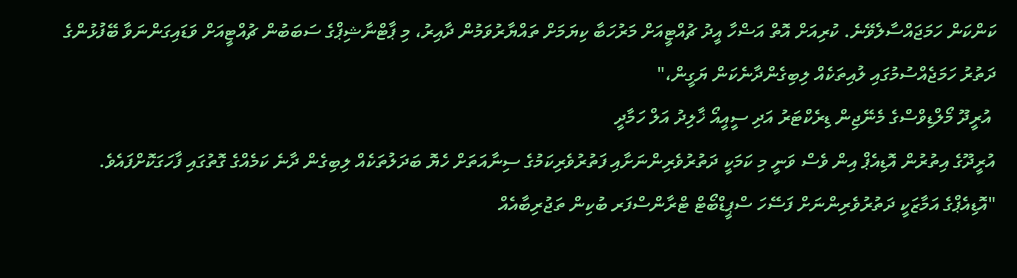ކަންކަން ހަމަޖައްސާލެވޭނެ. ކުރިއަށް އޮތް އަޟްހާ އީދު ޗުއްޓީއަށް މަރުހަބާ ކިޔަމަށް ތައްޔާރުވަމުން ދާއިރު، މި ޕާޓްނާޝިޕްގެ ސަބަބުން ޗުއްޓީއަށް ވަޑައިގަންނަވާ ބޭފުޅުންގެ ދަތުރު ހަމަޖެއްސުމުގައި ލުއިތަކެއް ލިބިގެންދާނެކަން ޔަގީން،"
 އުރީދޫ މޯލްޑިވްސްގެ މެނޭޖިން ޑިރެކްޓަރު އަދި ސީއީއޯ ޚާލިދު އަލް ހަމާދީ
އުރީދޫގެ އިތުރުން އޮޑިއެޕް އިން ވެސް ވަނީ މި ކަމަކީ ދަތުރުވެރިންނަށާއި ފަތުރުވެރިކަމުގެ ސިނާއަތަށް ހެޔޮ ބަދަލުތަކެއް ލިބިގެން ދާނެ ކަމެއްގެ ގޮތުގައި ފާހަގަކޮށްފައެވެ.
"އޮޑިއެޕްގެ އަމާޒަކީ ދަތުރުވެރިންނަށް ފަސޭހަ ސްޕީޑްބޯޓް ޓްރާންސްފަރ ބުކިން ތަޖުރިބާއެއް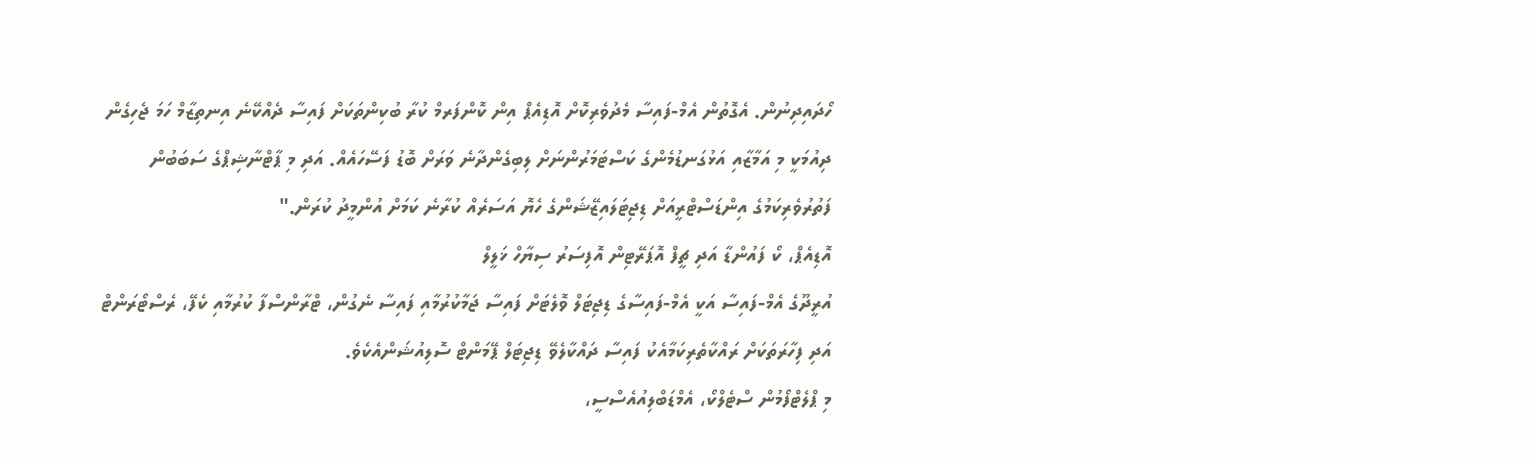ހޯދައިދިނުން. އެގޮތުން އެމް-ފައިސާ މެދުވެރިކޮށް އޮޑިއެޕް އިން ކޮންފަރމް ކުރާ ބުކިންތަކަށް ފައިސާ ދެއްކޭނެ އިނތިޒާމް ހަމަ ޖެހިގެން ދިއުމަކީ މި އަމާޒާއި އަޅުގަނޑުމެންގެ ކަސްޓަމަރުންނަށް ލިބިގެންދާނެ ވަރަށް ބޮޑު ފަސޭހައެއް. އަދި މި ޕާޓްނާޝިޕްގެ ސަބަބުން ފަތުރުވެރިކަމުގެ އިންޑަސްޓްރީއަށް ޑިޖިޓަލައިޒޭޝަންގެ ހެޔޮ އަސަރެއް ކުރާނެ ކަމަށް އުންމީދު ކުރަން."
އޮޑިއެޕް، ކޯ ފައުންޑާ އަދި ޗީފް އޮޕަރޭޓިން އޮފިސަރު ސިޔާހް ޚަލީލް
އުރީދޫގެ އެމް-ފައިސާ އަކީ އެމް-ފައިސާގެ ޑިޖިޓަލް ވޮލެޓަށް ފައިސާ ޖަމާކުރުމާއި ފައިސާ ނެގުން، ޓްރާންސްފާ ކުރުމާއި ކެފޭ، ރެސްޓޯރަންޓް އަދި ފިހާރަތަކަށް ރައްކާތެރިކަމާއެކު ފައިސާ ދައްކާލެވޭ ޑިޖިޓަލް ޕޭމަންޓް ސޮލިއުޝަންއެކެވެ.
މި ޕްލެޓްފޯމުން ސްޓެލްކޯ، އެމްޑަބްލިއުއެސްސީ،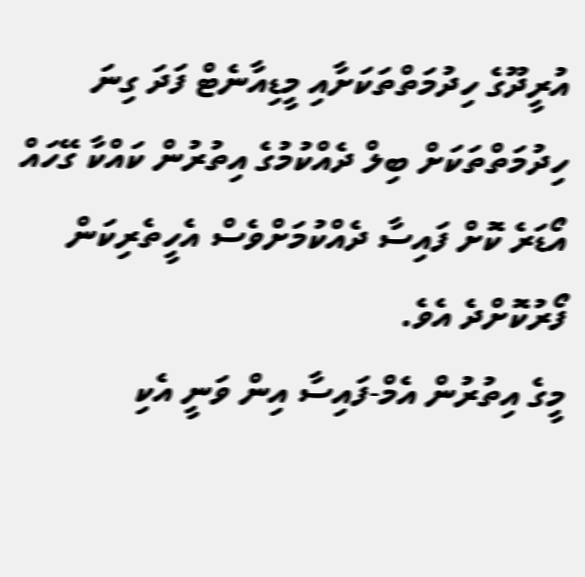އުރީދޫގެ ހިދުމަތްތަކަށާއި މީޑިއާނެޓް ފަދަ ގިނަ ހިދުމަތްތަކަށް ބިލް ދެއްކުމުގެ އިތުރުން ކައްކާ ގޭހައް އޯޑަރެ ކޮށް ފައިސާ ދެއްކުމަށްވެސް އެހީތެރިކަން ފޯރުކޮށްދެ އެވެ.
މީގެ އިތުރުން އެމް-ފައިސާ އިން ވަނީ އެކި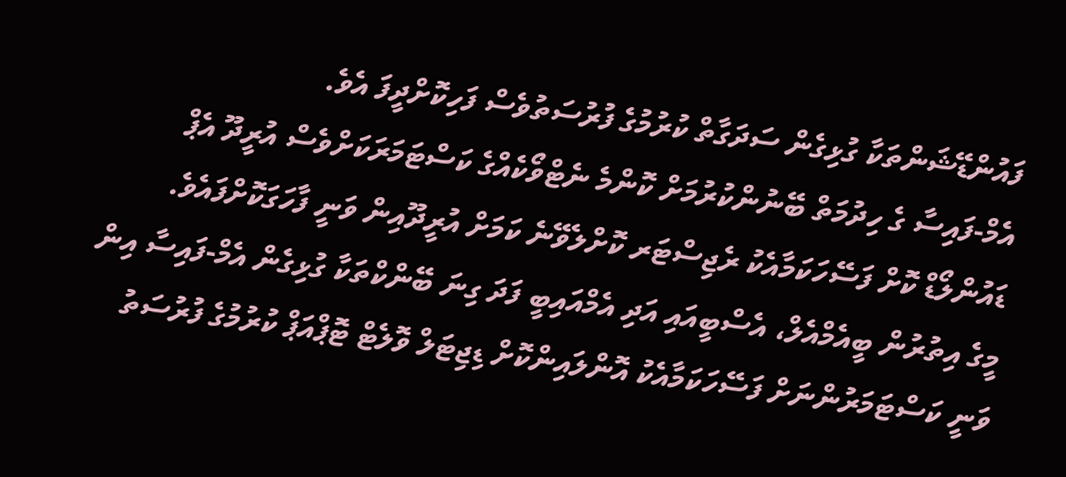ފައުންޑޭޝަންތަކާ ގުޅިގެން ސަދަގާތް ކުރުމުގެ ފުރުސަތުވެސް ފަހިކޮށްދީފަ އެވެ.
އެމް-ފައިސާ ގެ ހިދުމަތް ބޭނުންކުރުމަށް ކޮންމެ ނެޓްވޯކެއްގެ ކަސްޓަމަރަކަށްވެސް އުރީދޫ އެޕް ޑައުންލޯޑް ކޮށް ފަސޭހަކަމާއެކު ރެޖިސްޓަރ ކޮށްލެވޭނެ ކަމަށް އުރީދޫއިން ވަނީ ފާހަގަކޮށްފައެވެ.
މީގެ އިތުރުން ބީއެމްއެލް، އެސްބީއައި އަދި އެމްއައިބީ ފަދަ ގިނަ ބޭންކްތަކާ ގުޅިގެން އެމް-ފައިސާ އިން ވަނީ ކަސްޓަމަރުންނަށް ފަސޭހަކަމާއެކު އޮންލައިންކޮށް ޑިޖިޓަލް ވޮލެޓް ޓޮޕްއަޕް ކުރުމުގެ ފުރުސަތު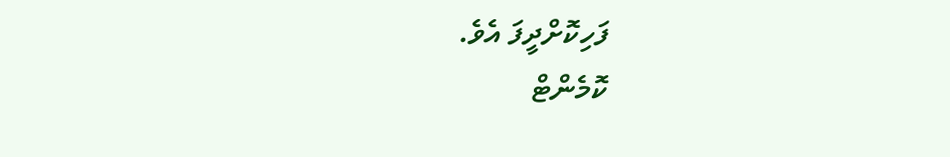ފަހިކޮށްދީފަ އެވެ.
ކޮމެންޓް